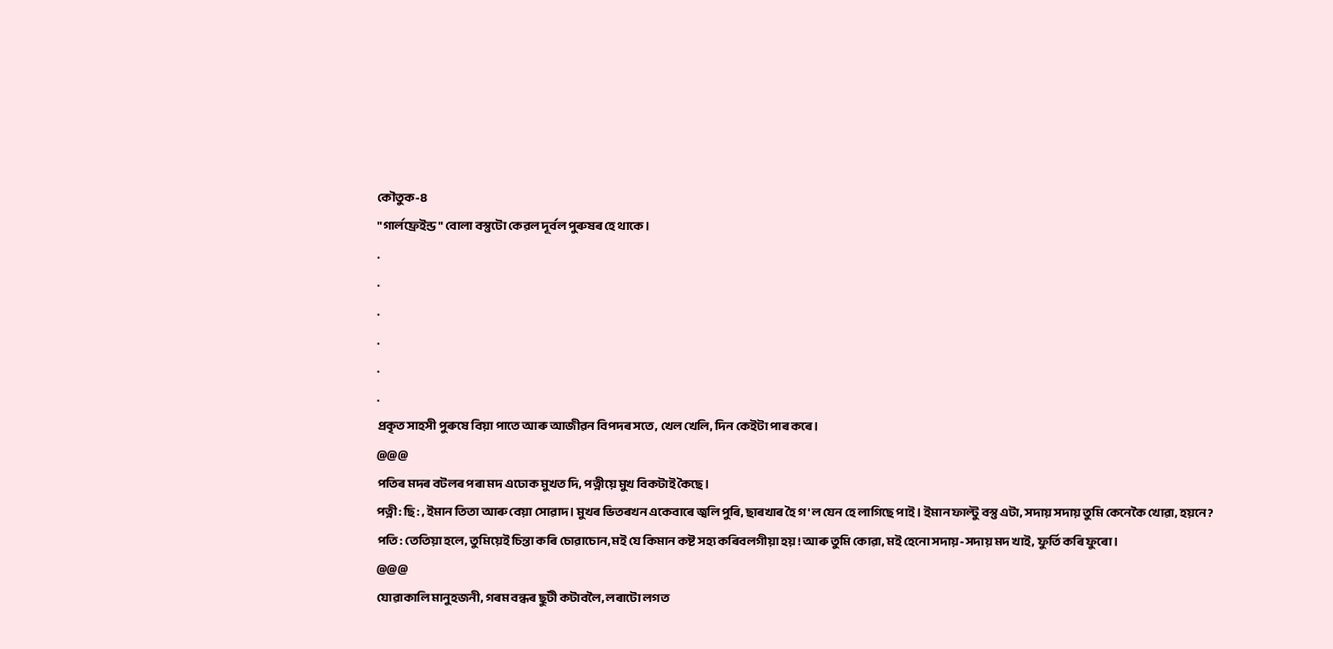কৌতুক-8
"গাৰ্লফ্ৰেইন্ড" বোলা বস্তুটো কেৱল দূৰ্বল পুৰুষৰ হে থাকে।
.
.
.
.
.
.
প্ৰকৃত সাহসী পুৰুষে বিয়া পাতে আৰু আজীৱন বিপদৰ সতে, খেল খেলি, দিন কেইটা পাৰ কৰে।
@@@
পতিৰ মদৰ বটলৰ পৰা মদ এঢোক মুখত দি, পত্নীয়ে মুখ বিকটাই কৈছে।
পত্নী : ছি: , ইমান তিতা আৰু বেয়া সোৱাদ। মুখৰ ভিতৰখন একেবাৰে জ্বলি পুৰি, ছাৰখাৰ হৈ গ'ল যেন হে লাগিছে পাই। ইমান ফাল্টু বস্তু এটা, সদায় সদায় তুমি কেনেকৈ খোৱা, হয়নে?
পতি: তেতিয়া হলে, তুমিয়েই চিন্তা কৰি চোৱাচোন, মই যে কিমান কষ্ট সহ্য কৰিবলগীয়া হয়! আৰু তুমি কোৱা, মই হেনো সদায়-সদায় মদ খাই, ফুর্তি কৰি ফুৰো।
@@@
যোৱাকালি মানুহজনী, গৰম বন্ধৰ ছুটী কটাবলৈ, লৰাটো লগত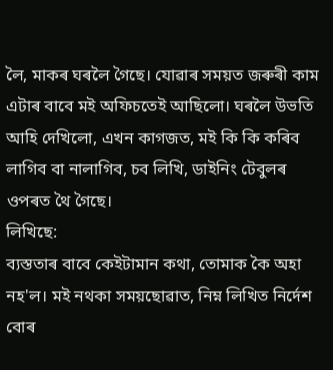লৈ, মাকৰ ঘৰলৈ গৈছে। যোৱাৰ সময়ত জৰুৰী কাম এটাৰ বাবে মই অফিচতেই আছিলো। ঘৰলৈ উভতি আহি দেখিলো, এখন কাগজত, মই কি কি কৰিব লাগিব বা নালাগিব, চব লিখি, ডাইনিং টেবুলৰ ওপৰত থৈ গৈছে।
লিখিছে:
ব্যস্ততাৰ বাবে কেইটামান কথা, তোমাক কৈ অহা নহ'ল। মই নথকা সময়ছোৱাত, নিম্ন লিখিত নির্দেশ বোৰ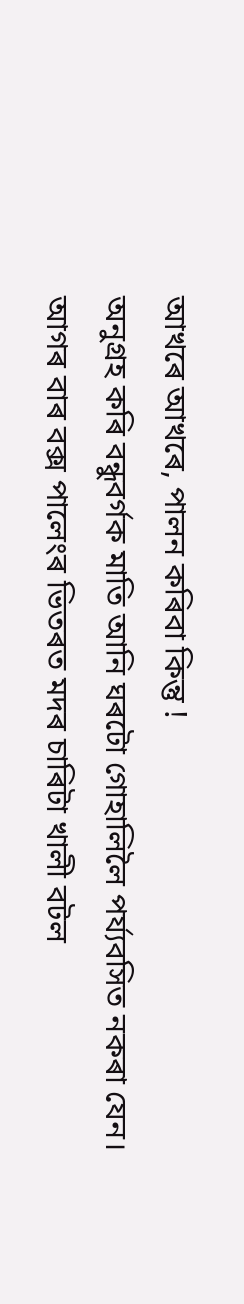আখৰে আখৰে, পালন কৰিবা কিন্তু !
অনুগ্ৰহ কৰি বন্ধুবর্গক মাতি আনি ঘৰটো গোহালিলৈ পৰ্য্যবসিত নকৰা যেন। আগৰ বাৰ বক্স পালেংৰ ভিতৰত মদৰ চাৰিটা খালী বটল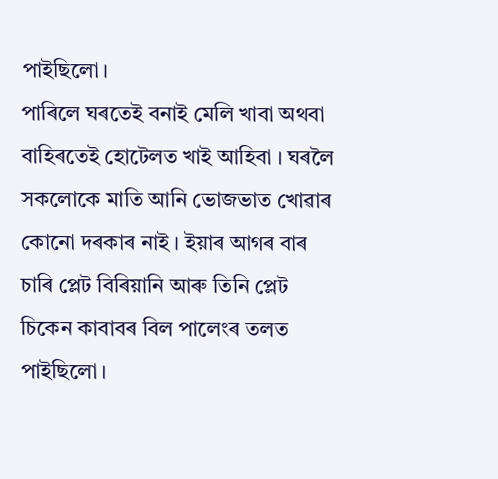পাইছিলো।
পাৰিলে ঘৰতেই বনাই মেলি খাবা অথবা বাহিৰতেই হোটেলত খাই আহিবা । ঘৰলৈ সকলোকে মাতি আনি ভোজভাত খোৱাৰ কোনো দৰকাৰ নাই । ইয়াৰ আগৰ বাৰ চাৰি প্লেট বিৰিয়ানি আৰু তিনি প্লেট চিকেন কাবাবৰ বিল পালেংৰ তলত পাইছিলো।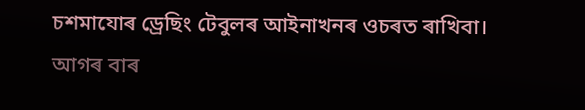চশমাযোৰ ড্ৰেছিং টেবুলৰ আইনাখনৰ ওচৰত ৰাখিবা। আগৰ বাৰ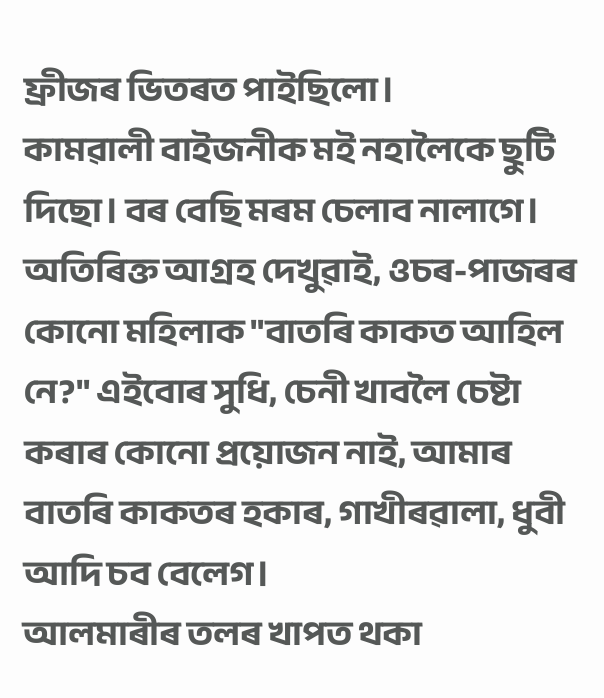ফ্রীজৰ ভিতৰত পাইছিলো।
কামৱালী বাইজনীক মই নহালৈকে ছুটি দিছো। বৰ বেছি মৰম চেলাব নালাগে।
অতিৰিক্ত আগ্রহ দেখুৱাই, ওচৰ-পাজৰৰ কোনো মহিলাক "বাতৰি কাকত আহিল নে?" এইবোৰ সুধি, চেনী খাবলৈ চেষ্টা কৰাৰ কোনো প্ৰয়োজন নাই, আমাৰ বাতৰি কাকতৰ হকাৰ, গাখীৰৱালা, ধুবী আদি চব বেলেগ।
আলমাৰীৰ তলৰ খাপত থকা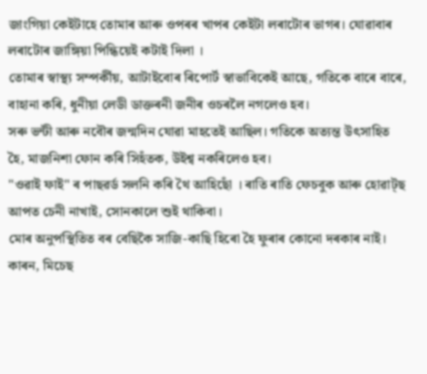জাংগিয়া কেইটাহে তোমাৰ আৰু ওপৰৰ খাপৰ কেইটা লৰাটোৰ ভাগৰ। যোৱাবাৰ লৰাটোৰ জাঙ্গিয়া পিন্ধিয়েই কটাই দিলা ।
তোমাৰ স্বাস্থ্য সম্পৰ্কীয়, আটাইবোৰ ৰিপোর্ট স্বাভাবিকেই আছে, গতিকে বাৰে বাৰে, বাহানা কৰি, ধুনীয়া লেডী ডাক্তৰনী জনীৰ ওচৰলৈ নগলেও হব।
সৰু ভন্টী আৰু নবৌৰ জন্মদিন যোৱা মাহতেই আছিল। গতিকে অত্যন্ত উৎসাহিত হৈ, মাজনিশা ফোন কৰি সিহঁতক, উইশ্ব নকৰিলেও হব।
"ওৱাই ফাই" ৰ পাছৱর্ড সলনি কৰি থৈ আহিছোঁ । ৰাতি ৰাতি ফেচবুক আৰু হোৱাট্ছ আপত চেনী নাখাই, সোনকালে শুই থাকিবা।
মোৰ অনুপস্থিতিত বৰ বেছিকৈ সাজি-কাছি হিৰো হৈ ফুৰাৰ কোনো দৰকাৰ নাই। কাৰন, মিচেছ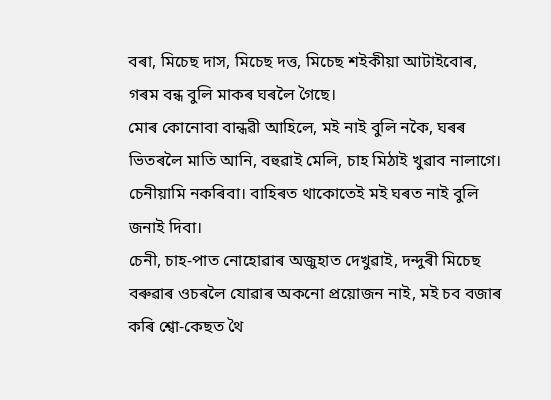বৰা, মিচেছ দাস, মিচেছ দত্ত, মিচেছ শইকীয়া আটাইবোৰ, গৰম বন্ধ বুলি মাকৰ ঘৰলৈ গৈছে।
মোৰ কোনোবা বান্ধৱী আহিলে, মই নাই বুলি নকৈ, ঘৰৰ ভিতৰলৈ মাতি আনি, বহুৱাই মেলি, চাহ মিঠাই খুৱাব নালাগে। চেনীয়ামি নকৰিবা। বাহিৰত থাকোতেই মই ঘৰত নাই বুলি জনাই দিবা।
চেনী, চাহ-পাত নোহোৱাৰ অজুহাত দেখুৱাই, দন্দুৰী মিচেছ বৰুৱাৰ ওচৰলৈ যোৱাৰ অকনো প্ৰয়োজন নাই, মই চব বজাৰ কৰি শ্বো-কেছত থৈ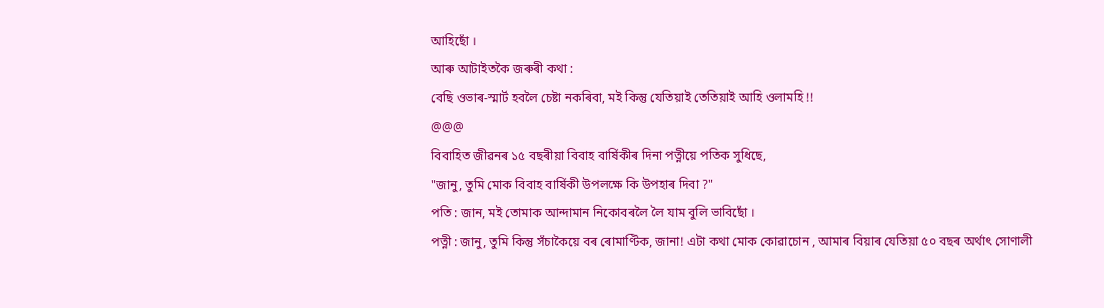আহিছোঁ ।
আৰু আটাইতকৈ জৰুৰী কথা :
বেছি ওভাৰ-স্মার্ট হবলৈ চেষ্টা নকৰিবা, মই কিন্তু যেতিয়াই তেতিয়াই আহি ওলামহি !!
@@@
বিবাহিত জীৱনৰ ১৫ বছৰীয়া বিবাহ বাৰ্ষিকীৰ দিনা পত্নীয়ে পতিক সুধিছে,
"জানু, তুমি মোক বিবাহ বাৰ্ষিকী উপলক্ষে কি উপহাৰ দিবা ?"
পতি : জান, মই তোমাক আন্দামান নিকোবৰলৈ লৈ যাম বুলি ভাবিছোঁ ।
পত্নী : জানু, তুমি কিন্তু সঁচাকৈয়ে বৰ ৰোমাণ্টিক, জানা! এটা কথা মোক কোৱাচোন , আমাৰ বিয়াৰ যেতিয়া ৫০ বছৰ অৰ্থাৎ সোণালী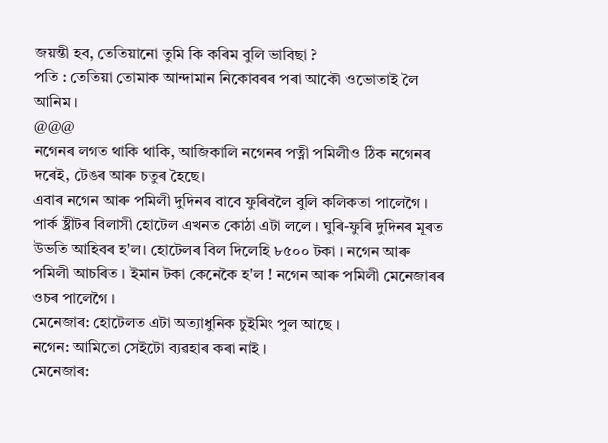জয়ন্তী হব, তেতিয়ানো তুমি কি কৰিম বুলি ভাবিছা ?
পতি : তেতিয়া তোমাক আন্দামান নিকোবৰৰ পৰা আকৌ ওভোতাই লৈ আনিম ।
@@@
নগেনৰ লগত থাকি থাকি, আজিকালি নগেনৰ পত্নী পমিলীও ঠিক নগেনৰ দৰেই, টেঙৰ আৰু চতুৰ হৈছে।
এবাৰ নগেন আৰু পমিলী দুদিনৰ বাবে ফুৰিবলৈ বুলি কলিকতা পালেগৈ । পাৰ্ক ষ্ট্ৰীটৰ বিলাসী হোটেল এখনত কোঠা এটা ললে । ঘুৰি-ফুৰি দুদিনৰ মূৰত উভতি আহিবৰ হ'ল। হোটেলৰ বিল দিলেহি ৮৫০০ টকা । নগেন আৰু পমিলী আচৰিত । ইমান টকা কেনেকৈ হ'ল ! নগেন আৰু পমিলী মেনেজাৰৰ ওচৰ পালেগৈ ।
মেনেজাৰ: হোটেলত এটা অত্যাধুনিক চুইমিং পুল আছে ।
নগেন: আমিতো সেইটো ব্যৱহাৰ কৰা নাই ।
মেনেজাৰ: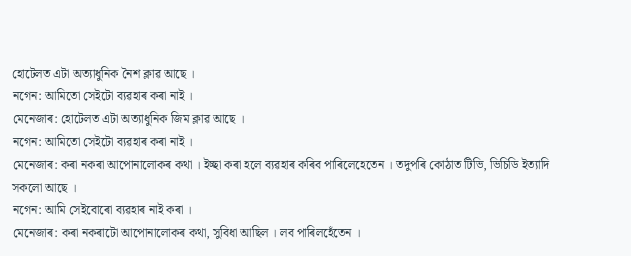হোটেলত এটা অত্যাধুনিক নৈশ ক্লাৱ আছে ।
নগেন: আমিতো সেইটো ব্যৱহাৰ কৰা নাই ।
মেনেজাৰ: হোটেলত এটা অত্যাধুনিক জিম ক্লাৱ আছে ।
নগেন: আমিতো সেইটো ব্যৱহাৰ কৰা নাই ।
মেনেজাৰ: কৰা নকৰা আপোনালোকৰ কথা । ইচ্ছা কৰা হলে ব্যৱহাৰ কৰিব পাৰিলেহেতেন । তদুপৰি কোঠাত টিভি, ভিচিডি ইত্যাদি সকলো আছে ।
নগেন: আমি সেইবোৰো ব্যৱহাৰ নাই কৰা ।
মেনেজাৰ: কৰা নকৰাটো আপোনালোকৰ কথা, সুবিধা আছিল । লব পাৰিলহেঁতেন ।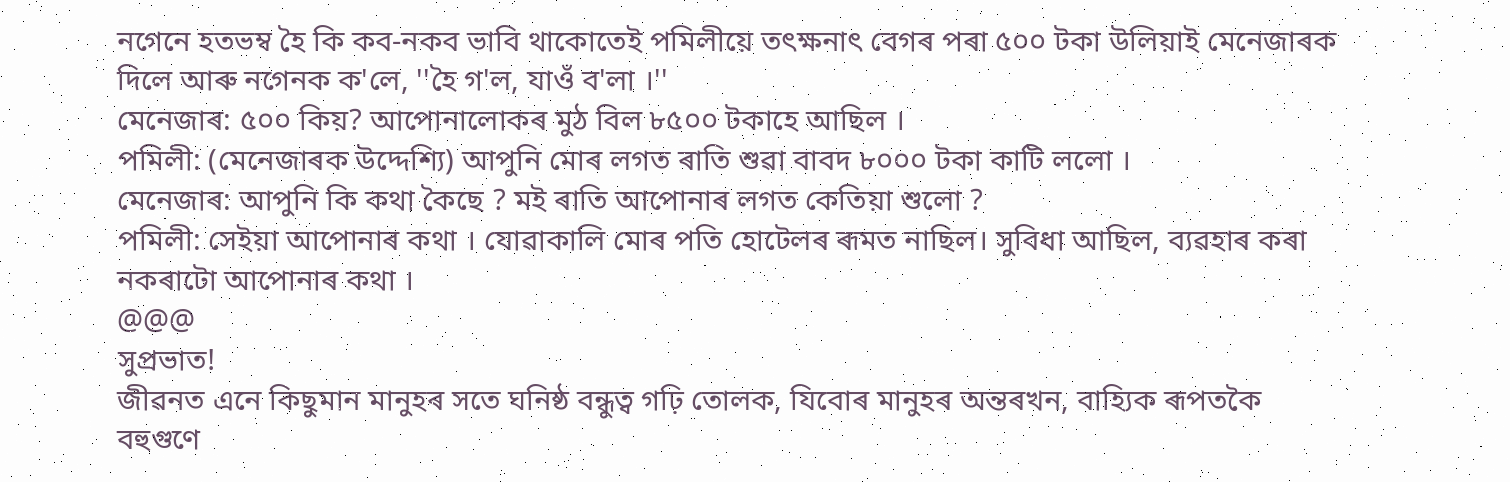নগেনে হতভম্ব হৈ কি কব-নকব ভাবি থাকোতেই পমিলীয়ে তৎক্ষনাৎ বেগৰ পৰা ৫০০ টকা উলিয়াই মেনেজাৰক দিলে আৰু নগেনক ক'লে, ''হৈ গ'ল, যাওঁ ব'লা ।''
মেনেজাৰ: ৫০০ কিয়? আপোনালোকৰ মুঠ বিল ৮৫০০ টকাহে আছিল ।
পমিলী: (মেনেজাৰক উদ্দেশ্যি) আপুনি মোৰ লগত ৰাতি শুৱা বাবদ ৮০০০ টকা কাটি ললো ।
মেনেজাৰ: আপুনি কি কথা কৈছে ? মই ৰাতি আপোনাৰ লগত কেতিয়া শুলো ?
পমিলী: সেইয়া আপোনাৰ কথা । যোৱাকালি মোৰ পতি হোটেলৰ ৰূমত নাছিল। সুবিধা আছিল, ব্যৱহাৰ কৰা নকৰাটো আপোনাৰ কথা ।
@@@
সুপ্ৰভাত!
জীৱনত এনে কিছুমান মানুহৰ সতে ঘনিষ্ঠ বন্ধুত্ব গঢ়ি তোলক, যিবোৰ মানুহৰ অন্তৰখন, বাহ্যিক ৰূপতকৈ বহুগুণে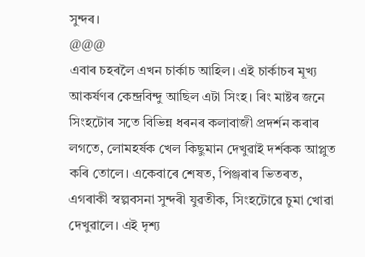সুন্দৰ।
@@@
এবাৰ চহৰলৈ এখন চাৰ্কাচ আহিল। এই চাৰ্কাচৰ মূখ্য আকৰ্ষণৰ কেন্দ্ৰবিন্দু আছিল এটা সিংহ। ৰিং মাষ্টৰ জনে সিংহটোৰ সতে বিভিন্ন ধৰনৰ কলাবাজী প্রদর্শন কৰাৰ লগতে, লোমহৰ্ষক খেল কিছুমান দেখুৱাই দর্শকক আপ্লুত কৰি তোলে। একেবাৰে শেষত, পিঞ্জৰাৰ ভিতৰত, এগৰাকী স্বল্পবসনা সুন্দৰী যুৱতীক, সিংহটোৱে চুমা খোৱা দেখুৱালে। এই দৃশ্য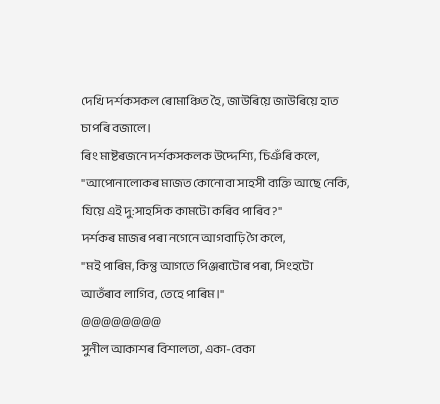দেখি দৰ্শকসকল ৰোমাঞ্চিত হৈ, জাউৰিয়ে জাউৰিয়ে হাত চাপৰি বজালে।
ৰিং মাষ্টৰজনে দৰ্শকসকলক উদ্দেশ্যি, চিঞঁৰি কলে,
"আপোনালোকৰ মাজত কোনোবা সাহসী ব্যক্তি আছে নেকি, যিয়ে এই দু:সাহসিক কামটো কৰিব পাৰিব?"
দৰ্শকৰ মাজৰ পৰা নগেনে আগবাঢ়ি গৈ কলে,
"মই পাৰিম, কিন্তু আগতে পিঞ্জৰাটোৰ পৰা, সিংহটো আতঁৰাব লাগিব, তেহে পাৰিম।"
@@@@@@@@
সুনীল আকাশৰ বিশালতা, একা-বেকা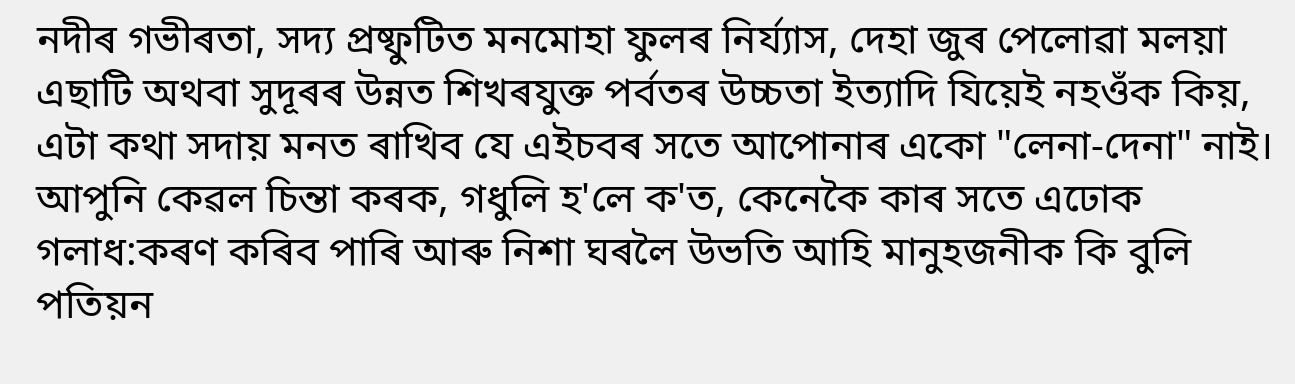নদীৰ গভীৰতা, সদ্য প্ৰষ্ফুটিত মনমোহা ফুলৰ নিৰ্য্যাস, দেহা জুৰ পেলোৱা মলয়া এছাটি অথবা সুদূৰৰ উন্নত শিখৰযুক্ত পৰ্বতৰ উচ্চতা ইত্যাদি যিয়েই নহওঁক কিয়, এটা কথা সদায় মনত ৰাখিব যে এইচবৰ সতে আপোনাৰ একো "লেনা-দেনা" নাই।
আপুনি কেৱল চিন্তা কৰক, গধুলি হ'লে ক'ত, কেনেকৈ কাৰ সতে এঢোক গলাধ:কৰণ কৰিব পাৰি আৰু নিশা ঘৰলৈ উভতি আহি মানুহজনীক কি বুলি পতিয়ন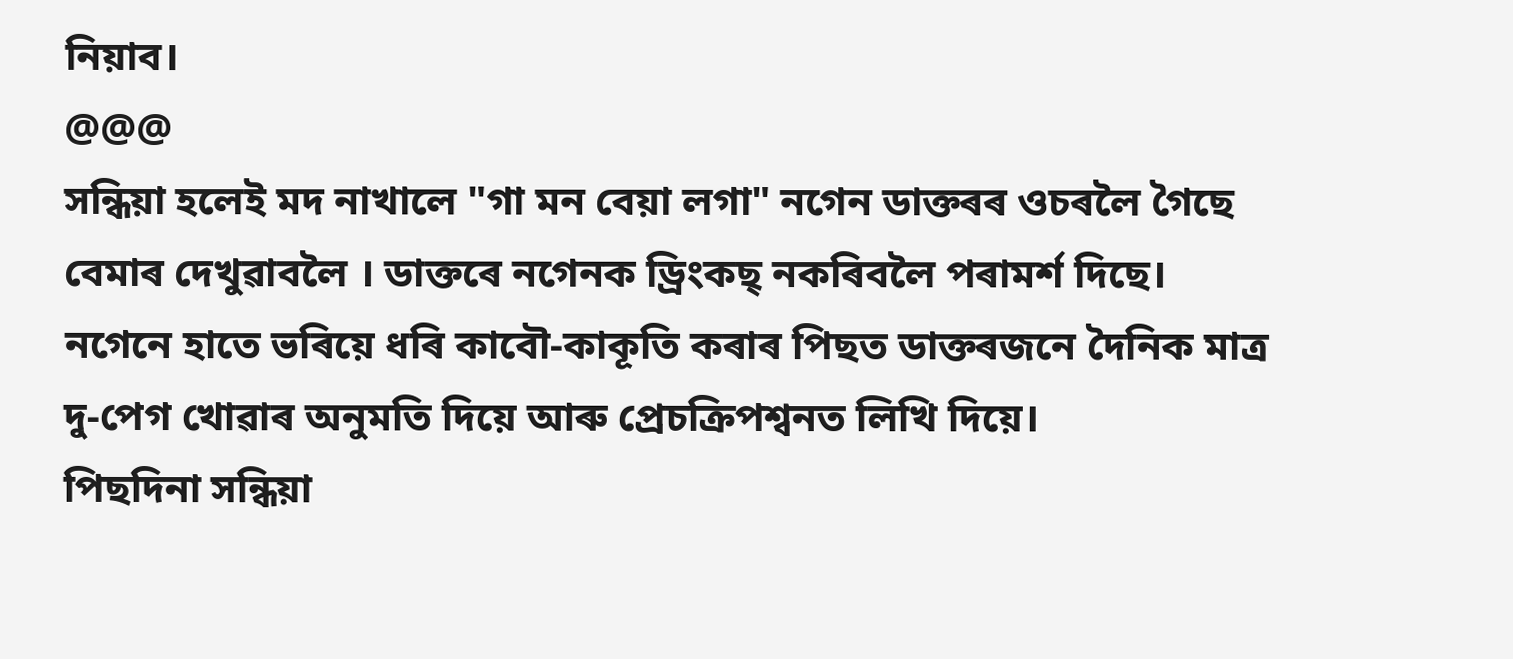নিয়াব।
@@@
সন্ধিয়া হলেই মদ নাখালে "গা মন বেয়া লগা" নগেন ডাক্তৰৰ ওচৰলৈ গৈছে বেমাৰ দেখুৱাবলৈ । ডাক্তৰে নগেনক ড্ৰিংকছ্ নকৰিবলৈ পৰামৰ্শ দিছে। নগেনে হাতে ভৰিয়ে ধৰি কাবৌ-কাকূতি কৰাৰ পিছত ডাক্তৰজনে দৈনিক মাত্র দু-পেগ খোৱাৰ অনুমতি দিয়ে আৰু প্ৰেচক্ৰিপশ্বনত লিখি দিয়ে।
পিছদিনা সন্ধিয়া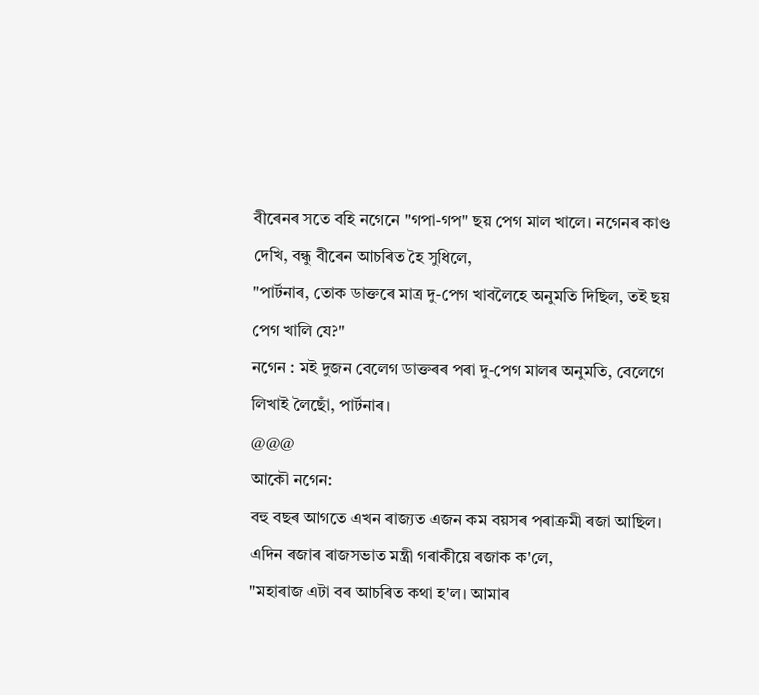বীৰেনৰ সতে বহি নগেনে "গপা-গপ" ছয় পেগ মাল খালে। নগেনৰ কাণ্ড দেখি, বন্ধু বীৰেন আচৰিত হৈ সুধিলে,
"পাৰ্টনাৰ, তোক ডাক্তৰে মাত্ৰ দু-পেগ খাবলৈহে অনুমতি দিছিল, তই ছয় পেগ খালি যে?"
নগেন : মই দুজন বেলেগ ডাক্তৰৰ পৰা দু-পেগ মালৰ অনুমতি, বেলেগে লিখাই লৈছোঁ, পাৰ্টনাৰ।
@@@
আকৌ নগেন:
বহু বছৰ আগতে এখন ৰাজ্যত এজন কম বয়সৰ পৰাক্ৰমী ৰজা আছিল।
এদিন ৰজাৰ ৰাজসভাত মন্ত্রী গৰাকীয়ে ৰজাক ক'লে,
"মহাৰাজ এটা বৰ আচৰিত কথা হ'ল। আমাৰ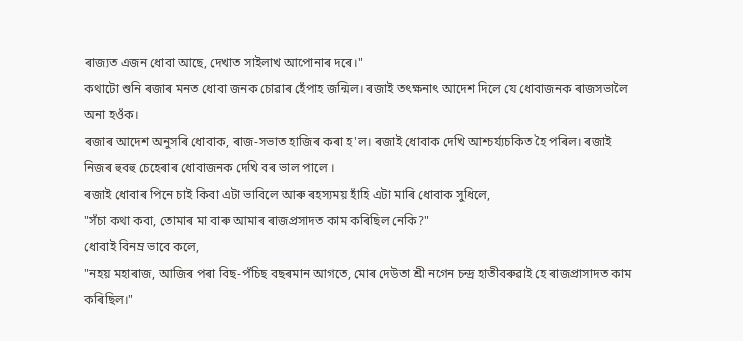ৰাজ্যত এজন ধোবা আছে, দেখাত সাইলাখ আপোনাৰ দৰে।"
কথাটো শুনি ৰজাৰ মনত ধোবা জনক চোৱাৰ হেঁপাহ জন্মিল। ৰজাই তৎক্ষনাৎ আদেশ দিলে যে ধোবাজনক ৰাজসভালৈ অনা হওঁক।
ৰজাৰ আদেশ অনুসৰি ধোবাক, ৰাজ-সভাত হাজিৰ কৰা হ'ল। ৰজাই ধোবাক দেখি আশ্চৰ্য্যচকিত হৈ পৰিল। ৰজাই নিজৰ হুবহু চেহেৰাৰ ধোবাজনক দেখি বৰ ভাল পালে ।
ৰজাই ধোবাৰ পিনে চাই কিবা এটা ভাবিলে আৰু ৰহস্যময় হাঁহি এটা মাৰি ধোবাক সুধিলে,
"সঁচা কথা কবা, তোমাৰ মা বাৰু আমাৰ ৰাজপ্ৰসাদত কাম কৰিছিল নেকি?"
ধোবাই বিনম্ৰ ভাবে কলে,
"নহয় মহাৰাজ, আজিৰ পৰা বিছ-পঁচিছ বছৰমান আগতে, মোৰ দেউতা শ্ৰী নগেন চন্দ্ৰ হাতীবৰুৱাই হে ৰাজপ্ৰাসাদত কাম কৰিছিল।"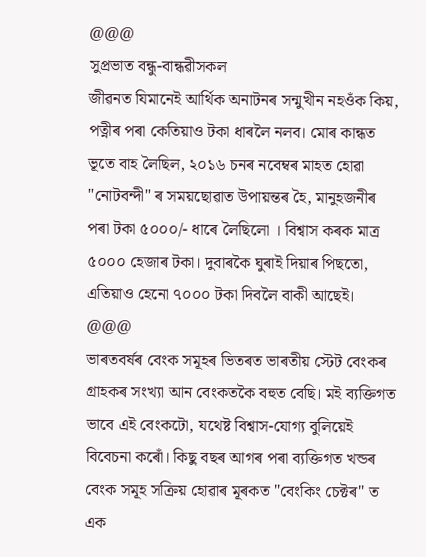@@@
সুপ্ৰভাত বন্ধু-বান্ধৱীসকল
জীৱনত যিমানেই আৰ্থিক অনাটনৰ সন্মুখীন নহওঁক কিয়, পত্নীৰ পৰা কেতিয়াও টকা ধাৰলৈ নলব। মোৰ কান্ধত ভূতে বাহ লৈছিল, ২০১৬ চনৰ নবেম্বৰ মাহত হোৱা "নোটবন্দী" ৰ সময়ছোৱাত উপায়ন্তৰ হৈ, মানুহজনীৰ পৰা টকা ৫০০০/- ধাৰে লৈছিলো । বিশ্বাস কৰক মাত্ৰ ৫০০০ হেজাৰ টকা। দুবাৰকৈ ঘুৰাই দিয়াৰ পিছতো, এতিয়াও হেনো ৭০০০ টকা দিবলৈ বাকী আছেই।
@@@
ভাৰতবৰ্ষৰ বেংক সমূহৰ ভিতৰত ভাৰতীয় স্টেট বেংকৰ গ্ৰাহকৰ সংখ্যা আন বেংকতকৈ বহুত বেছি। মই ব্যক্তিগত ভাবে এই বেংকটো, যথেষ্ট বিশ্বাস-যোগ্য বুলিয়েই বিবেচনা কৰোঁ। কিছু বছৰ আগৰ পৰা ব্যক্তিগত খন্ডৰ বেংক সমূহ সক্ৰিয় হোৱাৰ মূৰকত "বেংকিং চেক্টৰ" ত এক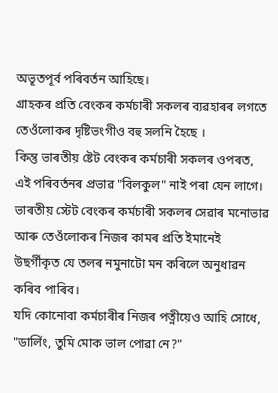অভূতপূৰ্ব পৰিবৰ্তন আহিছে।
গ্ৰাহকৰ প্ৰতি বেংকৰ কৰ্মচাৰী সকলৰ ব্যৱহাৰৰ লগতে তেওঁলোকৰ দৃষ্টিভংগীও বহু সলনি হৈছে ।
কিন্তু ভাৰতীয় ষ্টেট বেংকৰ কৰ্মচাৰী সকলৰ ওপৰত, এই পৰিবৰ্তনৰ প্ৰভাৱ "বিলকুল" নাই পৰা যেন লাগে।
ভাৰতীয় স্টেট বেংকৰ কৰ্মচাৰী সকলৰ সেৱাৰ মনোভাৱ আৰু তেওঁলোকৰ নিজৰ কামৰ প্ৰতি ইমানেই উছৰ্গীকৃত যে তলৰ নমুনাটো মন কৰিলে অনুধাৱন কৰিব পাৰিব।
যদি কোনোবা কৰ্মচাৰীৰ নিজৰ পত্নীয়েও আহি সোধে, "ডাৰ্লিং, তুমি মোক ভাল পোৱা নে?"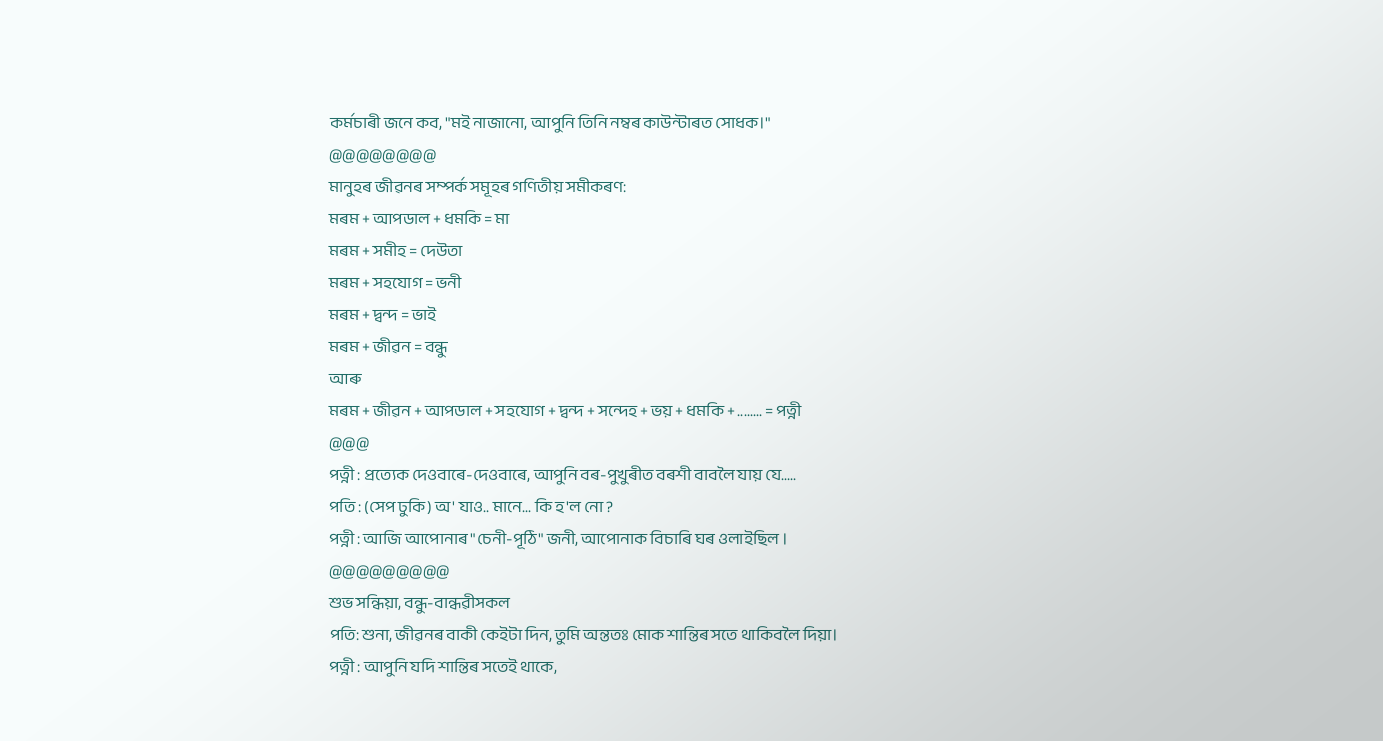কৰ্মচাৰী জনে কব, "মই নাজানো, আপুনি তিনি নম্বৰ কাউন্টাৰত সোধক।"
@@@@@@@@
মানুহৰ জীৱনৰ সম্পৰ্ক সমূহৰ গণিতীয় সমীকৰণ:
মৰম + আপডাল + ধমকি = মা
মৰম + সমীহ = দেউতা
মৰম + সহযোগ = ভনী
মৰম + দ্বন্দ = ভাই
মৰম + জীৱন = বন্ধু
আৰু
মৰম + জীৱন + আপডাল + সহযোগ + দ্বন্দ + সন্দেহ + ভয় + ধমকি + ........ = পত্নী
@@@
পত্নী : প্ৰত্যেক দেওবাৰে-দেওবাৰে, আপুনি বৰ-পুখুৰীত বৰশী বাবলৈ যায় যে.....
পতি : (সেপ ঢুকি) অ' যাও.. মানে... কি হ'ল নো ?
পত্নী : আজি আপোনাৰ "চেনী-পূঠি" জনী, আপোনাক বিচাৰি ঘৰ ওলাইছিল ।
@@@@@@@@@
শুভ সন্ধিয়া, বন্ধু-বান্ধৱীসকল
পতি: শুনা, জীৱনৰ বাকী কেইটা দিন, তুমি অন্ততঃ মোক শান্তিৰ সতে থাকিবলৈ দিয়া।
পত্নী : আপুনি যদি শান্তিৰ সতেই থাকে,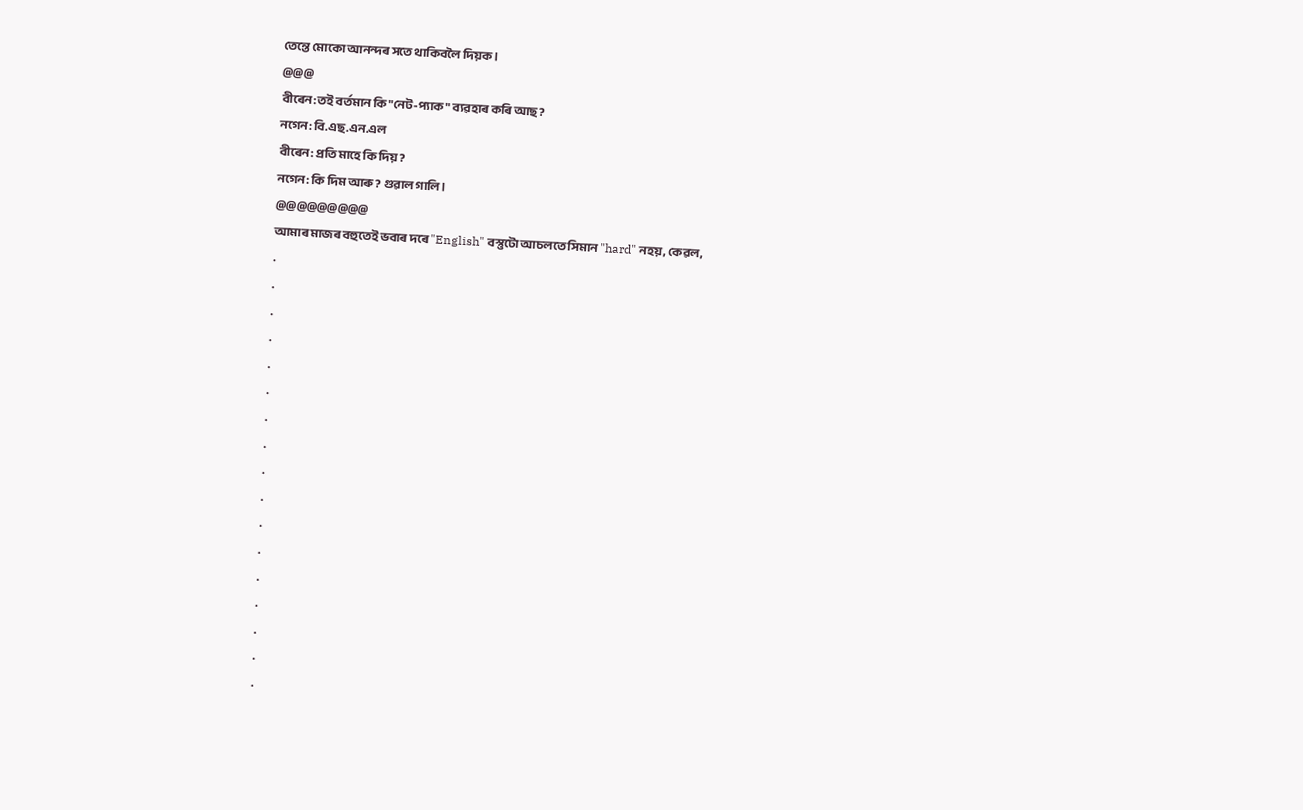তেন্তে মোকো আনন্দৰ সতে থাকিবলৈ দিয়ক।
@@@
বীৰেন: তই বৰ্তমান কি "নেট-প্যাক" ব্যৱহাৰ কৰি আছ?
নগেন: বি.এছ.এন.এল
বীৰেন: প্ৰতি মাহে কি দিয়?
নগেন: কি দিম আৰু? গুৱাল গালি।
@@@@@@@@@
আমাৰ মাজৰ বহুতেই ভবাৰ দৰে "English" বস্তুটো আচলতে সিমান "hard" নহয়, কেৱল,
.
.
.
.
.
.
.
.
.
.
.
.
.
.
.
.
.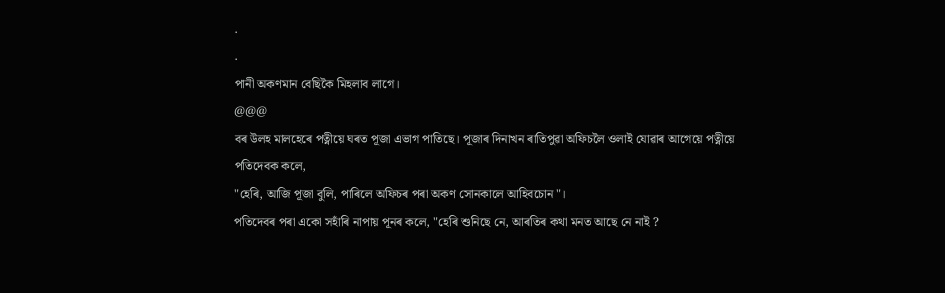.
.
পানী অকণমান বেছিকৈ মিহলাব লাগে।
@@@
বৰ উলহ মালহেৰে পত্নীয়ে ঘৰত পূজা এভাগ পাতিছে। পূজাৰ দিনাখন ৰাতিপুৱা অফিচলৈ ওলাই যোৱাৰ আগেয়ে পত্নীয়ে পতিদেবক কলে,
"হেৰি, আজি পূজা বুলি, পাৰিলে অফিচৰ পৰা অকণ সোনকালে আহিবচোন"।
পতিদেবৰ পৰা একো সহাঁৰি নাপায় পূনৰ কলে, "হেৰি শুনিছে নে, আৰতিৰ কথা মনত আছে নে নাই ?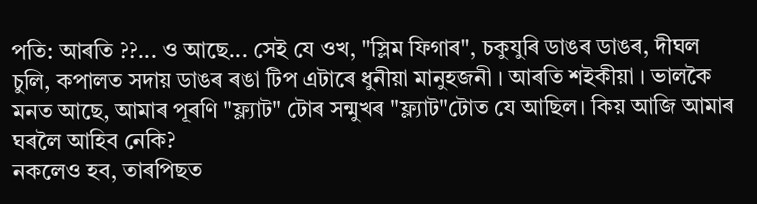পতি: আৰতি ??... ও আছে... সেই যে ওখ, "স্লিম ফিগাৰ", চকুযুৰি ডাঙৰ ডাঙৰ, দীঘল চুলি, কপালত সদায় ডাঙৰ ৰঙা টিপ এটাৰে ধুনীয়া মানুহজনী । আৰতি শইকীয়া । ভালকৈ মনত আছে, আমাৰ পূৰণি "ফ্ল্যাট" টোৰ সন্মুখৰ "ফ্ল্যাট"টোত যে আছিল। কিয় আজি আমাৰ ঘৰলৈ আহিব নেকি?
নকলেও হব, তাৰপিছত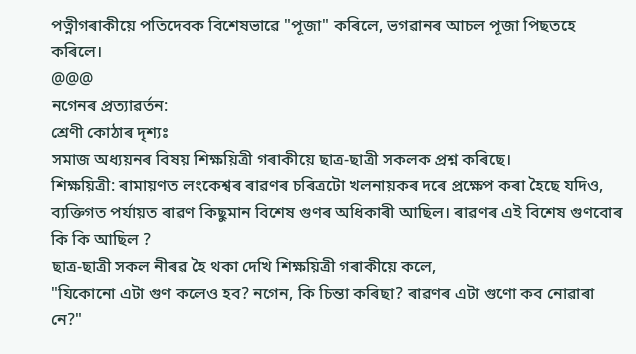পত্নীগৰাকীয়ে পতিদেবক বিশেষভাৱে "পূজা" কৰিলে, ভগৱানৰ আচল পূজা পিছতহে কৰিলে।
@@@
নগেনৰ প্ৰত্যাৱৰ্তন:
শ্ৰেণী কোঠাৰ দৃশ্যঃ
সমাজ অধ্যয়নৰ বিষয় শিক্ষয়িত্ৰী গৰাকীয়ে ছাত্ৰ-ছাত্ৰী সকলক প্ৰশ্ন কৰিছে।
শিক্ষয়িত্ৰী: ৰামায়ণত লংকেশ্বৰ ৰাৱণৰ চৰিত্ৰটো খলনায়কৰ দৰে প্ৰক্ষেপ কৰা হৈছে যদিও, ব্যক্তিগত পৰ্যায়ত ৰাৱণ কিছুমান বিশেষ গুণৰ অধিকাৰী আছিল। ৰাৱণৰ এই বিশেষ গুণবোৰ কি কি আছিল ?
ছাত্ৰ-ছাত্ৰী সকল নীৰৱ হৈ থকা দেখি শিক্ষয়িত্ৰী গৰাকীয়ে কলে,
"যিকোনো এটা গুণ কলেও হব? নগেন, কি চিন্তা কৰিছা? ৰাৱণৰ এটা গুণো কব নোৱাৰা নে?"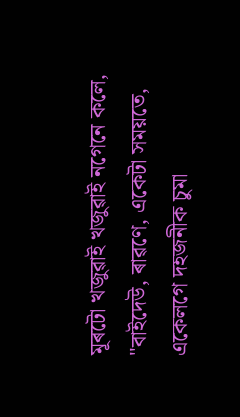মূৰটো খজুৱাই খজুৱাই নগেনে কলে,
"বাইদেউ, ৰাৱণে, একেটা সময়তে, একেলগে দহজনীক চুমা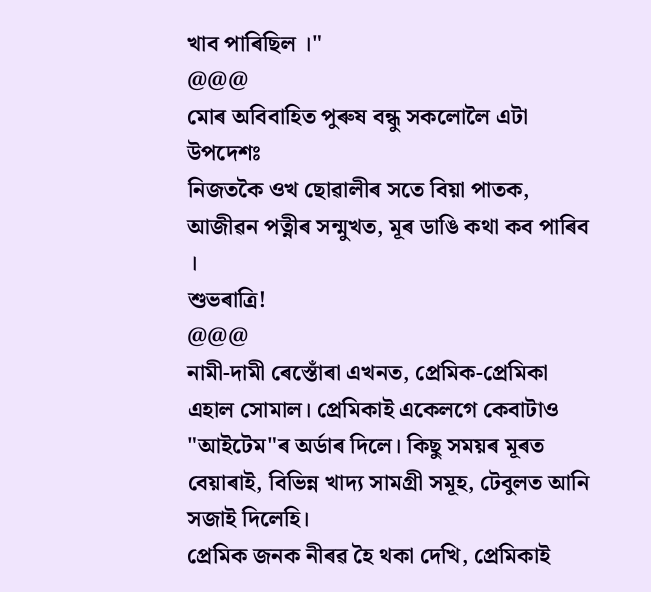খাব পাৰিছিল ।"
@@@
মোৰ অবিবাহিত পুৰুষ বন্ধু সকলোলৈ এটা উপদেশঃ
নিজতকৈ ওখ ছোৱালীৰ সতে বিয়া পাতক, আজীৱন পত্নীৰ সন্মুখত, মূৰ ডাঙি কথা কব পাৰিব ।
শুভৰাত্ৰি!
@@@
নামী-দামী ৰেস্তোঁৰা এখনত, প্ৰেমিক-প্ৰেমিকা এহাল সোমাল। প্ৰেমিকাই একেলগে কেবাটাও "আইটেম"ৰ অৰ্ডাৰ দিলে। কিছু সময়ৰ মূৰত বেয়াৰাই, বিভিন্ন খাদ্য সামগ্ৰী সমূহ, টেবুলত আনি সজাই দিলেহি।
প্ৰেমিক জনক নীৰৱ হৈ থকা দেখি, প্ৰেমিকাই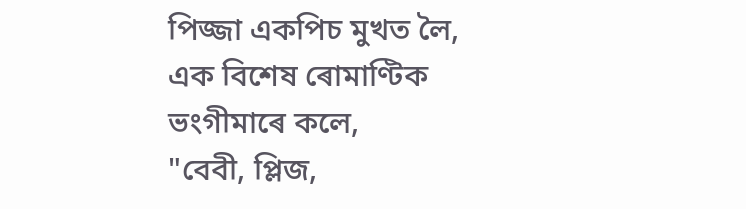পিজ্জা একপিচ মুখত লৈ, এক বিশেষ ৰোমাণ্টিক ভংগীমাৰে কলে,
"বেবী, প্লিজ,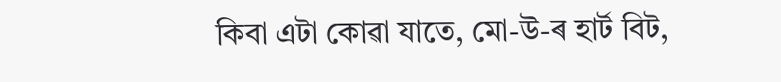কিবা এটা কোৱা যাতে, মো-উ-ৰ হাৰ্ট বিট,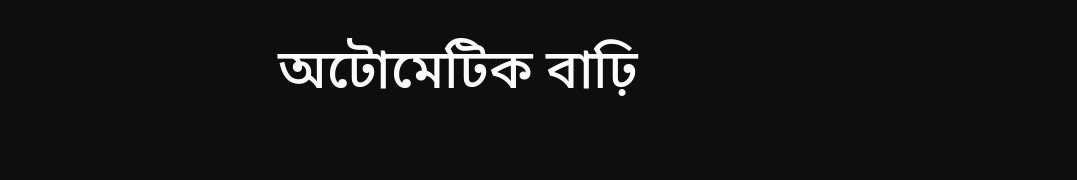অটোমেটিক বাঢ়ি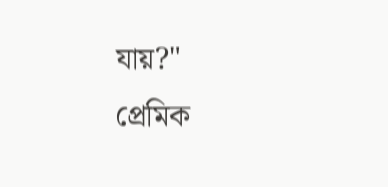যায়?"
প্ৰেমিক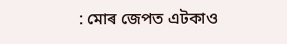: মোৰ জেপত এটকাও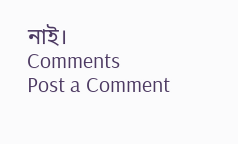নাই।
Comments
Post a Comment